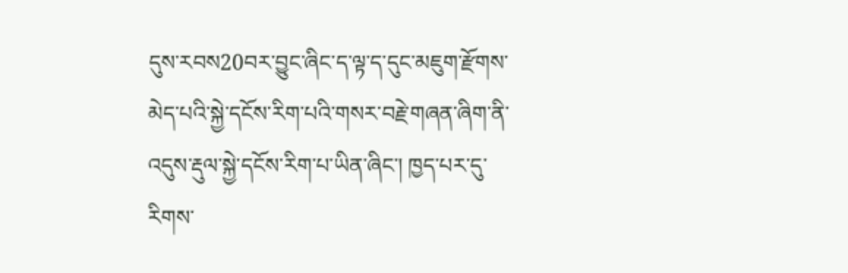དུས་རབས20བར་བྱུང་ཞིང་ད་ལྟ་ད་དུང་མཇུག་རྫོགས་མེད་པའི་སྐྱེ་དངོས་རིག་པའི་གསར་བརྗེ་གཞན་ཞིག་ནི་འདུས་རྡུལ་སྐྱེ་དངོས་རིག་པ་ཡིན་ཞིང་། ཁྱད་པར་དུ་རིགས་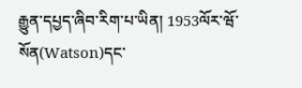རྒྱུན་དཔྱད་ཞིབ་རིག་པ་ཡིན། 1953ལོར་ཝོ་སོན(Watson)དང་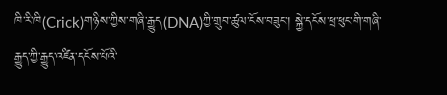ཁི་རི་ཁི(Crick)གཉིས་ཀྱིས་གཞི་རྒྱུད(DNA)ཀྱི་གྲུབ་ཚུལ་ངོས་བཟུང་། སྐྱེ་དངོས་ཕྲ་ཕུང་གི་གཞི་རྒྱུད་ཀྱི་རྒྱུད་འཛིན་དངོས་པོའི་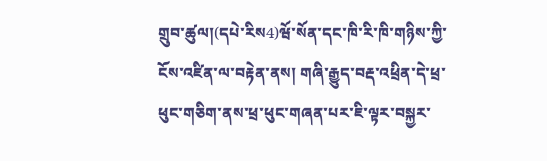གྲུབ་ཚུལ།(དཔེ་རིས4)ཝོ་སོན་དང་ཁི་རི་ཁི་གཉིས་ཀྱི་ངོས་འཛིན་ལ་བརྟེན་ནས། གཞི་རྒྱུད་བརྡ་འཕྲིན་དེ་ཕྲ་ཕུང་གཅིག་ནས་ཕྲ་ཕུང་གཞན་པར་ཇི་ལྟར་བསྐྱར་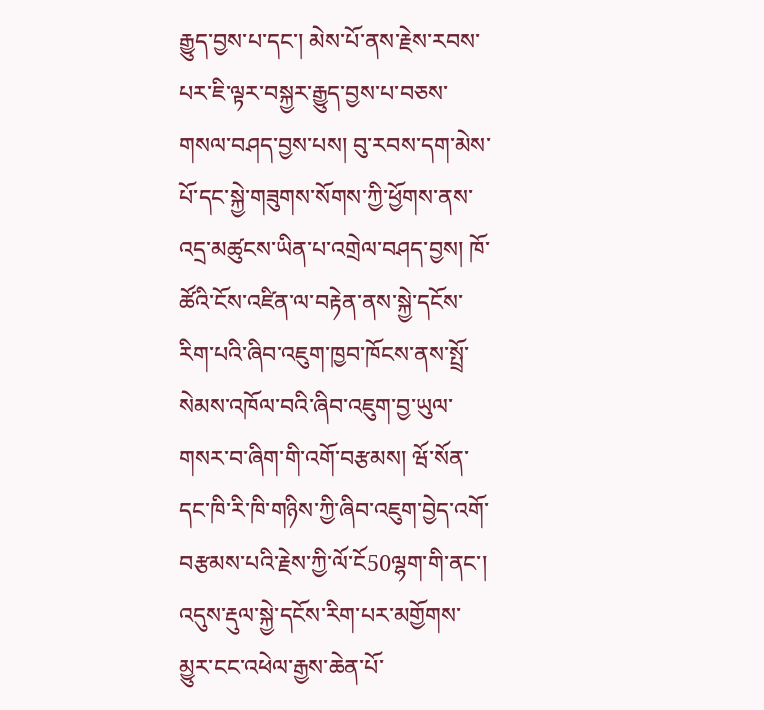རྒྱུད་བྱས་པ་དང་། མེས་པོ་ནས་རྗེས་རབས་པར་ཇི་ལྟར་བསྐྱར་རྒྱུད་བྱས་པ་བཅས་གསལ་བཤད་བྱས་པས། བུ་རབས་དག་མེས་པོ་དང་སྐྱེ་གཟུགས་སོགས་ཀྱི་ཕྱོགས་ནས་འདྲ་མཚུངས་ཡིན་པ་འགྲེལ་བཤད་བྱས། ཁོ་ཚོའི་ངོས་འཛིན་ལ་བརྟེན་ནས་སྐྱེ་དངོས་རིག་པའི་ཞིབ་འཇུག་ཁྱབ་ཁོངས་ནས་སྤྲོ་སེམས་འཁོལ་བའི་ཞིབ་འཇུག་བྱ་ཡུལ་གསར་བ་ཞིག་གི་འགོ་བརྩམས། ཝོ་སོན་དང་ཁི་རི་ཁི་གཉིས་ཀྱི་ཞིབ་འཇུག་བྱེད་འགོ་བརྩམས་པའི་རྗེས་ཀྱི་ལོ་ངོ50ལྷག་གི་ནང་། འདུས་རྡུལ་སྐྱེ་དངོས་རིག་པར་མགྱོགས་མྱུར་ངང་འཕེལ་རྒྱས་ཆེན་པོ་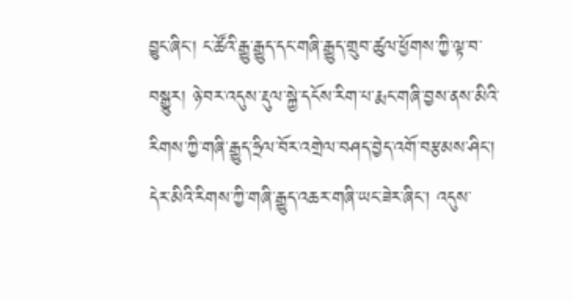བྱུང་ཞིང་། ང་ཚོའི་རྒྱུ་རྒྱུད་དང་གཞི་རྒྱུད་གྲུབ་ཚུལ་ཕྱོགས་ཀྱི་ལྟ་བ་བསྒྱུར། ཉེ་བར་འདུས་རྡུལ་སྐྱེ་དངོས་རིག་པ་རྨང་གཞི་བྱས་ནས་མིའི་རིགས་ཀྱི་གཞི་རྒྱུད་ཧྲིལ་བོར་འགྲེལ་བཤད་བྱེད་འགོ་བརྩམས་ཤིང་། དེར་མིའི་རིགས་ཀྱི་གཞི་རྒྱུད་འཆར་གཞི་ཡང་ཟེར་ཞིང་། འདུས་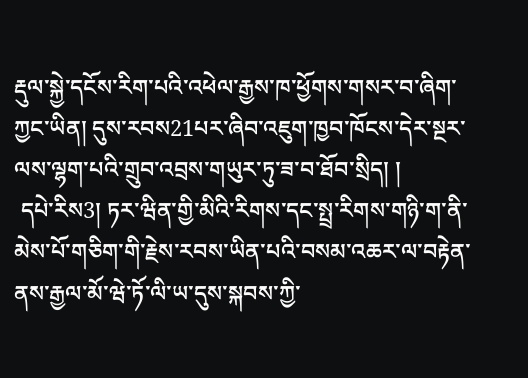རྡུལ་སྐྱེ་དངོས་རིག་པའི་འཕེལ་རྒྱས་ཁ་ཕྱོགས་གསར་བ་ཞིག་ཀྱང་ཡིན། དུས་རབས21པར་ཞིབ་འཇུག་ཁྱབ་ཁོངས་དེར་སྔར་ལས་ལྷག་པའི་གྲུབ་འབྲས་གཡུར་ཏུ་ཟ་བ་ཐོབ་སྲིད། །
 དཔེ་རིས3། ཏར་ཝིན་གྱི་མིའི་རིགས་དང་སྤྲ་རིགས་གཉི་ག་ནི་མེས་པོ་གཅིག་གི་རྗེས་རབས་ཡིན་པའི་བསམ་འཆར་ལ་བརྟེན་ནས་རྒྱལ་མོ་ཝེ་ཏོ་ལི་ཡ་དུས་སྐབས་ཀྱི་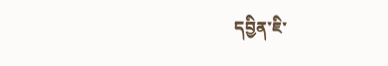དབྱིན་ཇི་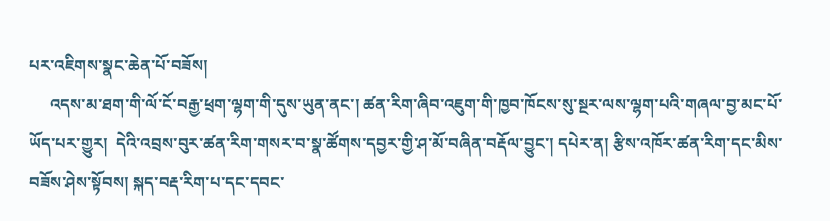པར་འཇིགས་སྣང་ཆེན་པོ་བཟོས།
     འདས་མ་ཐག་གི་ལོ་ངོ་བརྒྱ་ཕྲག་ལྷག་གི་དུས་ཡུན་ནང་། ཚན་རིག་ཞིབ་འཇུག་གི་ཁྱབ་ཁོངས་སུ་སྔར་ལས་ལྷག་པའི་གཞལ་བྱ་མང་པོ་ཡོད་པར་གྱུར།  དེའི་འབྲས་བུར་ཚན་རིག་གསར་བ་སྣ་ཚོགས་དབྱར་གྱི་ཤ་མོ་བཞིན་བརྡོལ་བྱུང་། དཔེར་ན། རྩིས་འཁོར་ཚན་རིག་དང་མིས་བཟོས་ཤེས་སྟོབས། སྐད་བརྡ་རིག་པ་དང་དབང་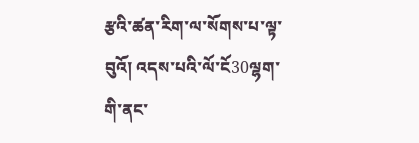རྩའི་ཚན་རིག་ལ་སོགས་པ་ལྟ་བུའོ། འདས་པའི་ལོ་ངོ30ལྷག་གི་ནང་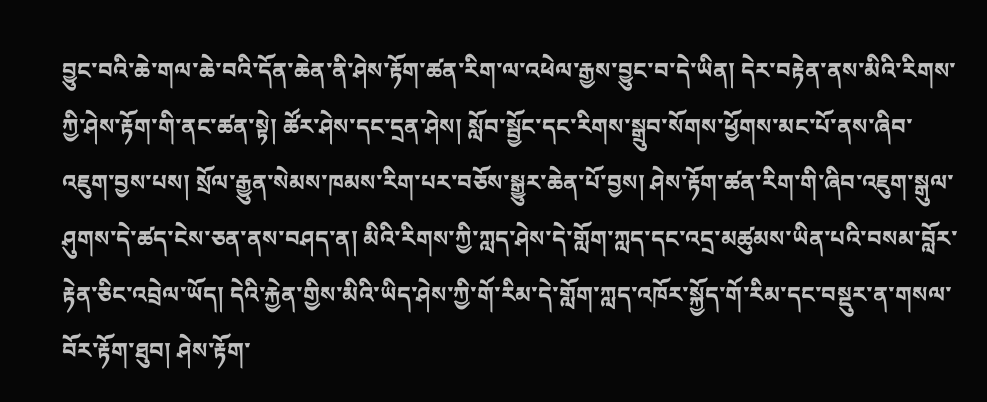བྱུང་བའི་ཆེ་གལ་ཆེ་བའི་དོན་ཆེན་ནི་ཤེས་རྟོག་ཚན་རིག་ལ་འཕེལ་རྒྱས་བྱུང་བ་དེ་ཡིན། དེར་བརྟེན་ནས་མིའི་རིགས་ཀྱི་ཤེས་རྟོག་གི་ནང་ཚན་སྟེ། ཚོར་ཤེས་དང་དྲན་ཤེས། སློབ་སྦྱོང་དང་རིགས་སྒྲུབ་སོགས་ཕྱོགས་མང་པོ་ནས་ཞིབ་འཇུག་བྱས་པས། སྲོལ་རྒྱུན་སེམས་ཁམས་རིག་པར་བཅོས་སྒྱུར་ཆེན་པོ་བྱས། ཤེས་རྟོག་ཚན་རིག་གི་ཞིབ་འཇུག་སྒུལ་ཤུགས་དེ་ཚད་ངེས་ཅན་ནས་བཤད་ན། མིའི་རིགས་ཀྱི་ཀླད་ཤེས་དེ་གློག་ཀླད་དང་འདྲ་མཚུམས་ཡིན་པའི་བསམ་བློར་རྟེན་ཅིང་འབྲེལ་ཡོད། དེའི་རྐྱེན་གྱིས་མིའི་ཡིད་ཤེས་ཀྱི་གོ་རིམ་དེ་གློག་ཀླད་འཁོར་སྐྱོད་གོ་རིམ་དང་བསྡུར་ན་གསལ་བོར་རྟོག་ཐུབ། ཤེས་རྟོག་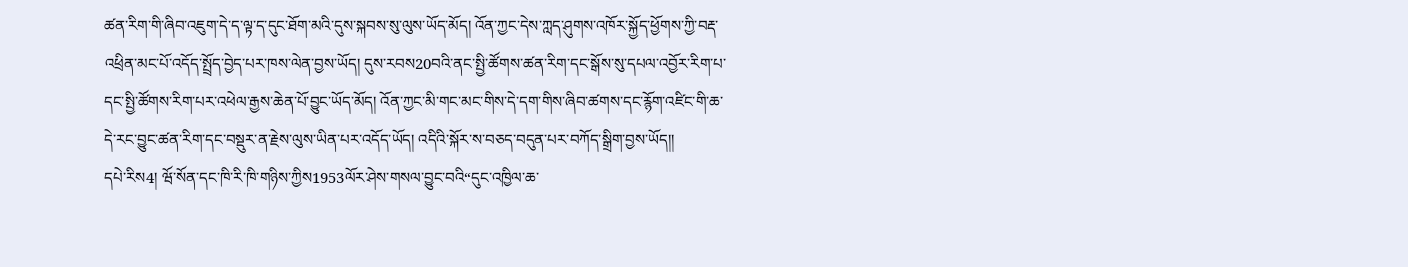ཚན་རིག་གི་ཞིབ་འཇུག་དེ་ད་ལྟ་ད་དུང་ཐོག་མའི་དུས་སྐབས་སུ་ལུས་ཡོད་མོད། འོན་ཀྱང་དེས་ཀླད་ཤུགས་འཁོར་སྐྱོད་ཕྱོགས་ཀྱི་བརྡ་འཕྲིན་མང་པོ་འདོད་སྤྲོད་བྱེད་པར་ཁས་ལེན་བྱས་ཡོད། དུས་རབས20བའི་ནང་སྤྱི་ཚོགས་ཚན་རིག་དང་སྒོས་སུ་དཔལ་འབྱོར་རིག་པ་དང་སྤྱི་ཚོགས་རིག་པར་འཕེལ་རྒྱས་ཆེན་པོ་བྱུང་ཡོད་མོད། འོན་ཀྱང་མི་གང་མང་གིས་དེ་དག་གིས་ཞིབ་ཚགས་དང་རྙོག་འཛིང་གི་ཆ་དེ་རང་བྱུང་ཚན་རིག་དང་བསྡུར་ན་རྗེས་ལུས་ཡིན་པར་འདོད་ཡོད། འདིའི་སྐོར་ས་བཅད་བདུན་པར་བཀོད་སྒྲིག་བྱས་ཡོད།།
དཔེ་རིས4། ཝོ་སོན་དང་ཁི་རི་ཁི་གཉིས་ཀྱིས1953ལོར་ཤེས་གསལ་བྱུང་བའི“དུང་འཁྱིལ་ཆ་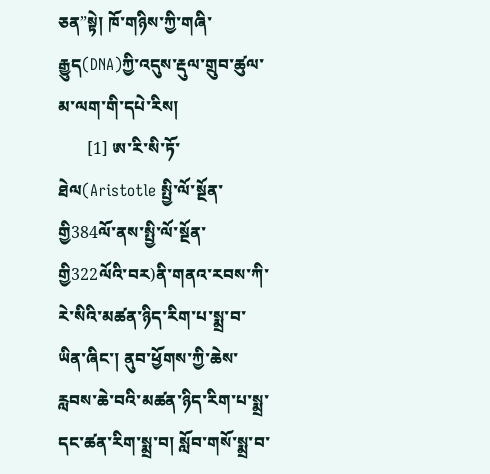ཅན”སྟེ། ཁོ་གཉིས་ཀྱི་གཞི་རྒྱུད(DNA)ཀྱི་འདུས་རྡུལ་གྲུབ་ཚུལ་མ་ལག་གི་དཔེ་རིས།
       [1] ཨ་རི་སི་ཏོ་ཐེལ(Aristotle སྤྱི་ལོ་སྔོན་གྱི384ལོ་ནས་སྤྱི་ལོ་སྔོན་གྱི322ལོའི་བར)ནི་གནའ་རབས་ཀི་རེ་སིའི་མཚན་ཉིད་རིག་པ་སྨྲ་བ་ཡིན་ཞིང་། ནུབ་ཕྱོགས་ཀྱི་ཆེས་རླབས་ཆེ་བའི་མཚན་ཉིད་རིག་པ་སྨྲ་དང་ཚན་རིག་སྨྲ་བ། སློབ་གསོ་སྨྲ་བ་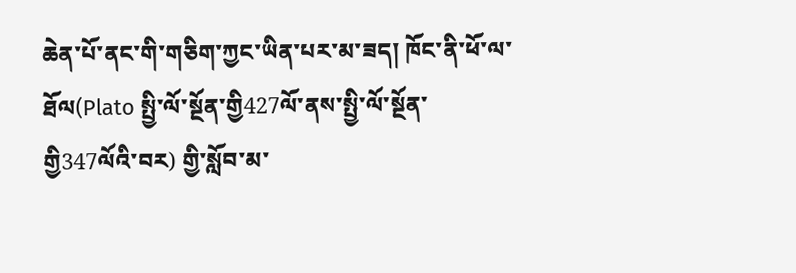ཆེན་པོ་ནང་གི་གཅིག་ཀྱང་ཡིན་པར་མ་ཟད། ཁོང་ནི་ཕོ་ལ་ཐོལ(Plato སྤྱི་ལོ་སྔོན་གྱི427ལོ་ནས་སྤྱི་ལོ་སྔོན་གྱི347ལོའི་བར) གྱི་སློབ་མ་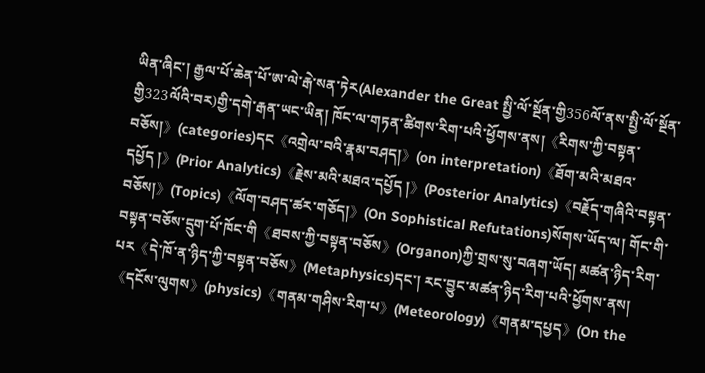ཡིན་ཞིང་། རྒྱལ་པོ་ཆེན་པོ་ཨ་ལེ་རྒེ་སན་ཏེར(Alexander the Great སྤྱི་ལོ་སྔོན་གྱི356ལོ་ནས་སྤྱི་ལོ་སྔོན་གྱི323ལོའི་བར)གྱི་དགེ་རྒན་ཡང་ཡིན། ཁོང་ལ་གཏན་ཚིགས་རིག་པའི་ཕྱོགས་ནས།《རིགས་ཀྱི་བསྟན་བཅོས།》(categories)དང《འགྲེལ་བའི་རྣམ་བཤད།》(on interpretation)《ཐོག་མའི་མཐའ་དཔྱོད །》(Prior Analytics)《རྗེས་མའི་མཐའ་དཔྱོད །》(Posterior Analytics)《བརྗོད་གཞིའི་བསྟན་བཅོས།》(Topics)《ལོག་བཤད་ཚར་གཅོད།》(On Sophistical Refutations)སོགས་ཡོད་ལ། གོང་གི་བསྟན་བཅོས་དྲུག་པོ་ཁོང་གི《ཐབས་ཀྱི་བསྟན་བཅོས》(Organon)ཀྱི་གྲས་སུ་བཞག་ཡོད། མཚན་ཉིད་རིག་པར《དེ་ཁོ་ན་ཉིད་ཀྱི་བསྟན་བཅོས》(Metaphysics)དང་། རང་བྱུང་མཚན་ཉིད་རིག་པའི་ཕྱོགས་ནས། 《དངོས་ལུགས》(physics)《གནམ་གཤིས་རིག་པ》(Meteorology)《གནམ་དཔྱད》(On the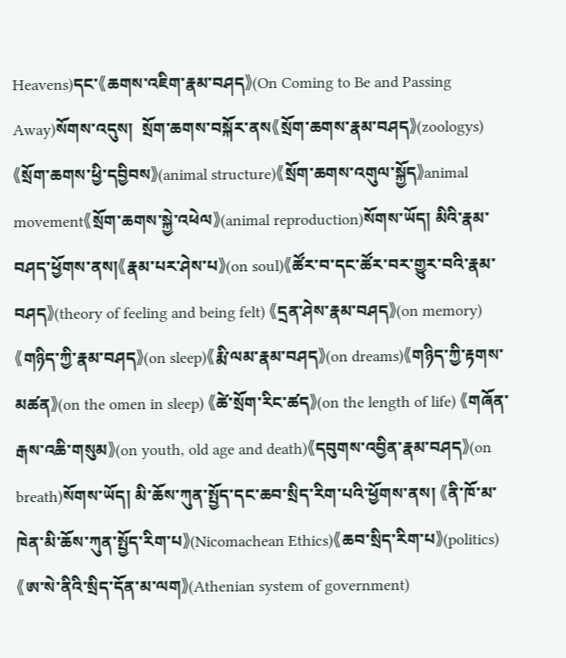Heavens)དང་《ཆགས་འཇིག་རྣམ་བཤད》(On Coming to Be and Passing Away)སོགས་འདུས།  སྲོག་ཆགས་བསྐོར་ནས《སྲོག་ཆགས་རྣམ་བཤད》(zoologys)《སྲོག་ཆགས་ཕྱི་དབྱིབས》(animal structure)《སྲོག་ཆགས་འགུལ་སྐྱོད》animal movement《སྲོག་ཆགས་སྐྱེ་འཕེལ》(animal reproduction)སོགས་ཡོད། མིའི་རྣམ་བཤད་ཕྱོགས་ནས།《རྣམ་པར་ཤེས་པ》(on soul)《ཚོར་བ་དང་ཚོར་བར་གྱུར་བའི་རྣམ་བཤད》(theory of feeling and being felt) 《དྲན་ཤེས་རྣམ་བཤད》(on memory)《གཉིད་ཀྱི་རྣམ་བཤད》(on sleep)《རྨི་ལམ་རྣམ་བཤད》(on dreams)《གཉིད་ཀྱི་རྟགས་མཚན》(on the omen in sleep) 《ཚེ་སྲོག་རིང་ཚད》(on the length of life) 《གཞོན་རྒས་འཆི་གསུམ》(on youth, old age and death)《དབུགས་འབྱིན་རྣམ་བཤད》(on breath)སོགས་ཡོད། མི་ཆོས་ཀུན་སྤྱོད་དང་ཆབ་སྲིད་རིག་པའི་ཕྱོགས་ནས། 《ནི་ཁོ་མ་ཁེན་མི་ཆོས་ཀུན་སྤྱོད་རིག་པ》(Nicomachean Ethics)《ཆབ་སྲིད་རིག་པ》(politics)《ཨ་སེ་ནིའི་སྲིད་དོན་མ་ལག》(Athenian system of government)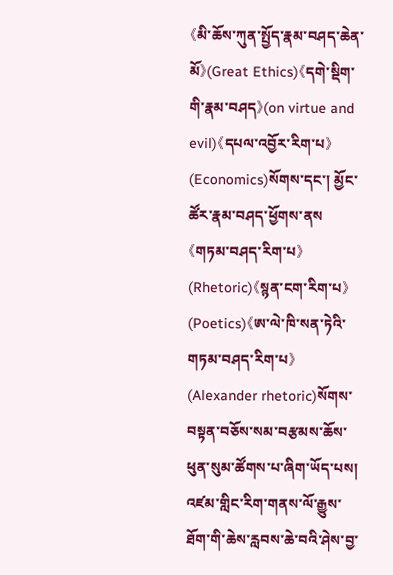《མི་ཆོས་ཀུན་སྤྱོད་རྣམ་བཤད་ཆེན་མོ》(Great Ethics)《དགེ་སྡིག་གི་རྣམ་བཤད》(on virtue and evil)《དཔལ་འབྱོར་རིག་པ》(Economics)སོགས་དང་། མྱོང་ཚོར་རྣམ་བཤད་ཕྱོགས་ནས《གཏམ་བཤད་རིག་པ》(Rhetoric)《སྙན་ངག་རིག་པ》(Poetics)《ཨ་ལེ་ཁི་སན་ཏེའི་གཏམ་བཤད་རིག་པ》(Alexander rhetoric)སོགས་བསྟན་བཅོས་སམ་བརྩམས་ཆོས་ཕུན་སུམ་ཚོགས་པ་ཞིག་ཡོད་པས། འཛམ་གླིང་རིག་གནས་ལོ་རྒྱུས་ཐོག་གི་ཆེས་རླབས་ཆེ་བའི་ཤེས་བྱ་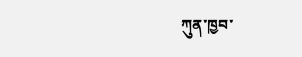ཀུན་ཁྱབ་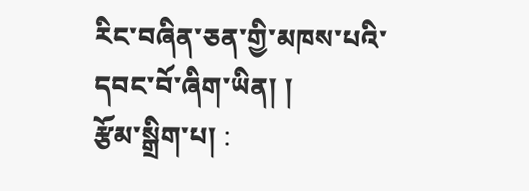རིང་བཞིན་ཅན་གྱི་མཁས་པའི་དབང་བོ་ཞིག་ཡིན། །
རྩོམ་སྒྲིག་པ། :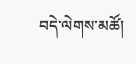བདེ་ལེགས་མཚོ།